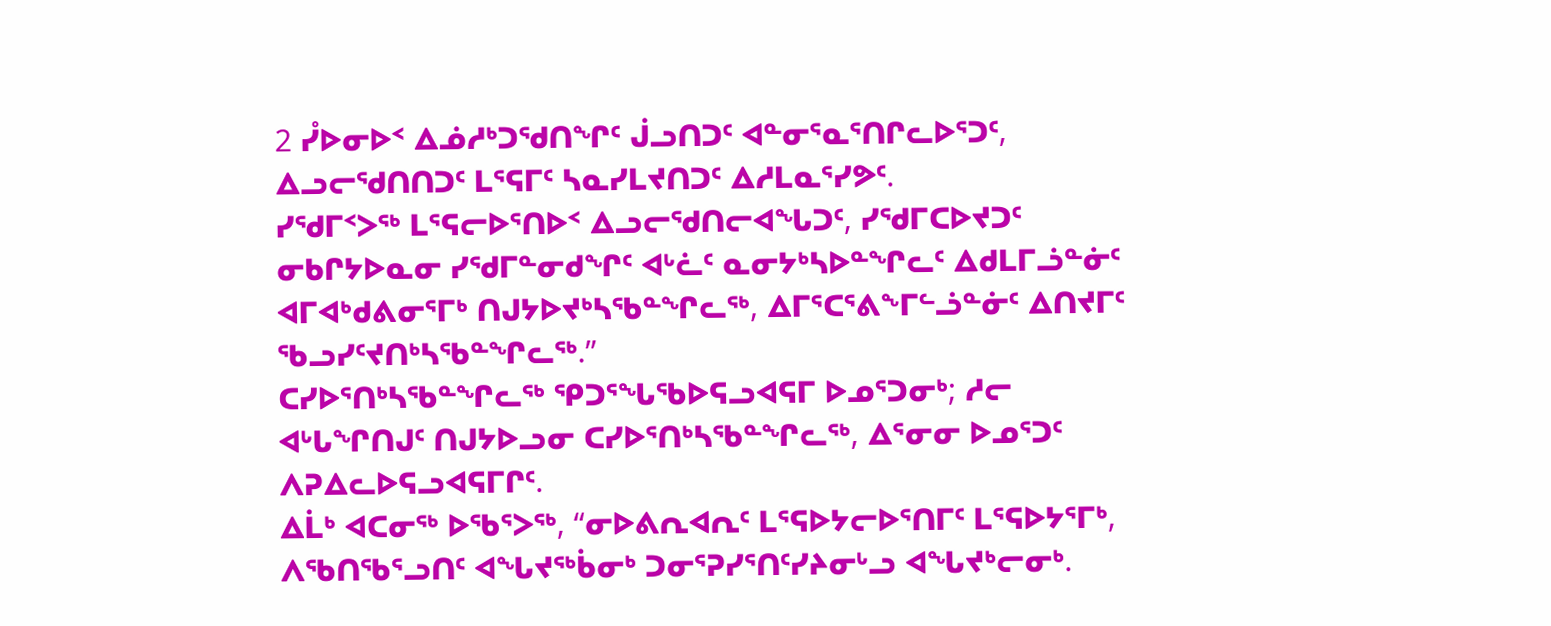2 ᓮᐅᓂᐅᑉ ᐃᓅᓱᒃᑐᖁᑎᖏᑦ ᒎᓗᑎᑐᑦ ᐊᓐᓂᕐᓇᕐᑎᒋᓚᐅᕐᑐᑦ, ᐃᓗᓕᖁᑎᑎᑐᑦ ᒪᕐᕋᒥᑦ ᓴᓇᓯᒪᔪᑎᑐᑦ ᐃᓱᒪᓇᕐᓯᕗᑦ.
ᓯᖁᒥᑉᐳᖅ ᒪᕐᕋᓕᐅᕐᑎᐅᑉ ᐃᓗᓕᖁᑎᓕᐊᖓᑐᑦ, ᓯᖁᒥᑕᐅᔪᑐᑦ ᓂᑲᒋᔭᐅᓇᓂ ᓯᖁᒥᓐᓂᑯᖏᑦ ᐊᒡᓛᑦ ᓇᓂᔭᒃᓴᐅᓐᖏᓚᑦ ᐃᑯᒪᒥᓘᓐᓃᑦ ᐊᒥᐊᒃᑯᕕᓂᕐᒥᒃ ᑎᒍᔭᐅᔪᒃᓴᖃᓐᖏᓚᖅ, ᐃᒥᕐᑕᕐᕕᖕᒥᓪᓘᓐᓃᑦ ᐃᑎᔪᒥᑦ ᖃᓗᓯᑦᔪᑎᒃᓴᖃᓐᖏᓚᖅ.”
ᑕᓯᐅᕐᑎᒃᓴᖃᓐᖏᓚᖅ ᕿᑐᕐᖓᖃᐅᕋᓗᐊᕋᒥ ᐅᓄᕐᑐᓂᒃ; ᓱᓕ ᐊᒡᒐᖏᑎᒍᑦ ᑎᒍᔭᐅᓗᓂ ᑕᓯᐅᕐᑎᒃᓴᖃᓐᖏᓚᖅ, ᐃᕐᓂᓂ ᐅᓄᕐᑐᑦ ᐱᕈᐃᓚᐅᕋᓗᐊᕋᒥᒋᑦ.
ᐃᒫᒃ ᐊᑕᓂᖅ ᐅᖃᕐᐳᖅ, “ᓂᐅᕕᕆᐊᕆᑦ ᒪᕐᕋᐅᔭᓕᐅᕐᑎᒥᑦ ᒪᕐᕋᐅᔭᕐᒥᒃ, ᐱᖃᑎᖃᕐᓗᑎᑦ ᐊᖓᔪᖅᑳᓂᒃ ᑐᓂᕐᕈᓯᕐᑎᑦᓯᔨᓂᒡᓗ ᐊᖓᔪᒃᓕᓂᒃ.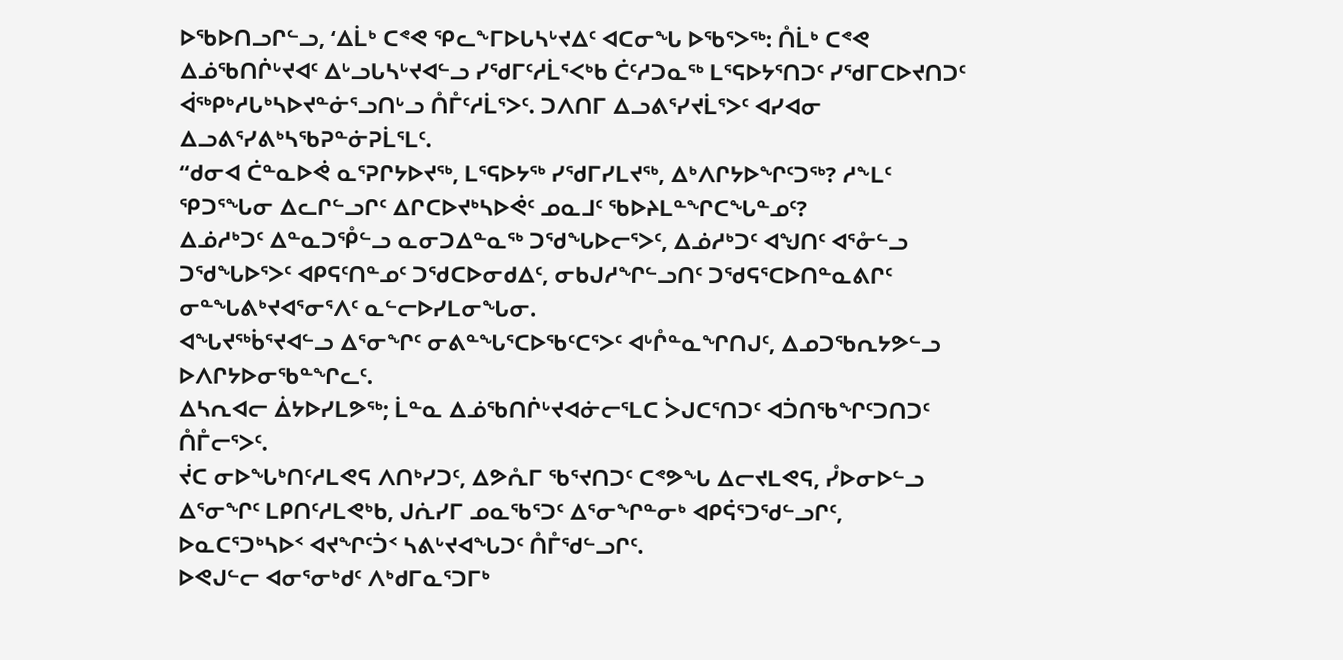ᐅᖃᐅᑎᓗᒋᓪᓗ, ‘ᐃᒫᒃ ᑕᕝᕙ ᕿᓚᖕᒥᐅᒐᓴᒡᔪᐃᑦ ᐊᑕᓂᖓ ᐅᖃᕐᐳᖅ: ᑍᒫᒃ ᑕᕝᕙ ᐃᓅᖃᑎᒌᒡᔪᐊᑦ ᐃᒡᓗᒐᓴᒡᔪᐊᓪᓗ ᓯᖁᒥᑦᓱᒫᕐᐸᒃᑲ ᑖᑦᓱᑐᓇᖅ ᒪᕐᕋᐅᔭᕐᑎᑐᑦ ᓯᖁᒥᑕᐅᔪᑎᑐᑦ ᐋᖅᑭᒃᓱᒐᒃᓴᐅᔪᓐᓃᕐᓗᑎᒡᓗ ᑍᒤᑦᓱᒫᕐᐳᑦ. ᑐᐱᑎᒥ ᐃᓗᕕᕐᓯᔪᒫᕐᐳᑦ ᐊᓯᐊᓂ ᐃᓗᕕᕐᓯᕕᒃᓴᖃᕈᓐᓃᕈᒫᕐᒪᑦ.
“ᑯᓂᐊ ᑖᓐᓇᐅᕚ ᓇᕐᕈᒋᔭᐅᔪᖅ, ᒪᕐᕋᐅᔭᖅ ᓯᖁᒥᓯᒪᔪᖅ, ᐃᒃᐱᒋᔭᐅᖏᑦᑐᖅ? ᓱᖕᒪᑦ ᕿᑐᕐᖓᓂ ᐃᓚᒋᓪᓗᒋᑦ ᐃᒋᑕᐅᔪᒃᓴᐅᕚᑦ ᓄᓇᒧᑦ ᖃᐅᔨᒪᓐᖏᑕᖓᓐᓄᑦ?
ᐃᓅᓱᒃᑐᑦ ᐃᓐᓇᑐᕾᓪᓗ ᓇᓂᑐᐃᓐᓇᖅ ᑐᖁᖓᐅᓕᕐᐳᑦ, ᐃᓅᓱᒃᑐᑦ ᐊᖑᑎᑦ ᐊᕐᓁᓪᓗ ᑐᖁᖓᐅᕐᐳᑦ ᐊᑭᕋᑦᑎᓐᓄᑦ ᑐᖁᑕᐅᓂᑯᐃᑦ, ᓂᑲᒍᓱᖏᓪᓗᑎᑦ ᑐᖁᕋᕐᑕᐅᑎᓐᓇᕕᒋᑦ ᓂᓐᖓᕕᒃᔪᐊᕐᓂᕐᐱᑦ ᓇᓪᓕᐅᓯᒪᓂᖓᓂ.
ᐊᖓᔪᖅᑳᕐᔪᐊᓪᓗ ᐃᕐᓂᖏᑦ ᓂᕕᓐᖓᕐᑕᐅᖃᑦᑕᕐᐳᑦ ᐊᒡᒊᓐᓇᖏᑎᒍᑦ, ᐃᓄᑐᖃᕆᔭᕗᓪᓗ ᐅᐱᒋᔭᐅᓂᖃᓐᖏᓚᑦ.
ᐃᓴᕆᐊᓕ ᐄᔭᐅᓯᒪᕗᖅ; ᒫᓐᓇ ᐃᓅᖃᑎᒌᒡᔪᐊᓃᓕᕐᒪᑕ ᐴᒍᑕᕐᑎᑐᑦ ᐊᑑᑎᖃᖏᑦᑐᑎᑐᑦ ᑍᒤᓕᕐᐳᑦ.
ᔫᑕ ᓂᐅᖓᒃᑎᑦᓱᒪᕙᕋ ᐱᑎᒃᓯᑐᑦ, ᐃᕗᕅᒥ ᖃᕐᔪᑎᑐᑦ ᑕᕝᕗᖓ ᐃᓕᔪᒪᕙᕋ, ᓮᐅᓂᐅᓪᓗ ᐃᕐᓂᖏᑦ ᒪᑭᑎᑦᓱᒪᕙᒃᑲ, ᒍᕇᓯᒥ ᓄᓇᖃᕐᑐᑦ ᐃᕐᓂᖏᓐᓂᒃ ᐊᑭᕌᕐᑐᖁᓪᓗᒋᑦ, ᐅᓇᑕᕐᑐᒃᓴᐅᑉ ᐊᔪᖏᑦᑑᑉ ᓴᕕᒡᔪᐊᖓᑐᑦ ᑍᒤᖁᓪᓗᒋᑦ.
ᐅᕙᒍᓪᓕ ᐊᓂᕐᓂᒃᑯᑦ ᐱᒃᑯᒥᓇᕐᑐᒥᒃ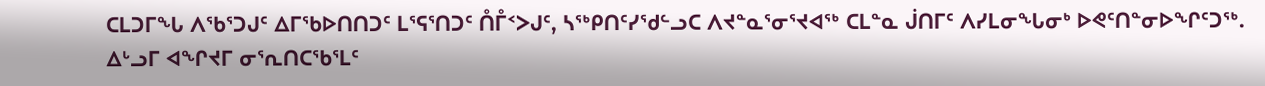ᑕᒪᑐᒥᖓ ᐱᖃᕐᑐᒍᑦ ᐃᒥᖃᐅᑎᑎᑐᑦ ᒪᕐᕋᕐᑎᑐᑦ ᑍᒤᑉᐳᒍᑦ, ᓴᖅᑭᑎᑦᓯᖁᓪᓗᑕ ᐱᔪᓐᓇᕐᓂᕐᔪᐊᖅ ᑕᒪᓐᓇ ᒎᑎᒥᑦ ᐱᓯᒪᓂᖓᓂᒃ ᐅᕙᑦᑎᓐᓂᐅᖏᑦᑐᖅ.
ᐃᒡᓗᒥ ᐊᖏᔪᒥ ᓂᕐᕆᑎᑕᖃᕐᒪᑦ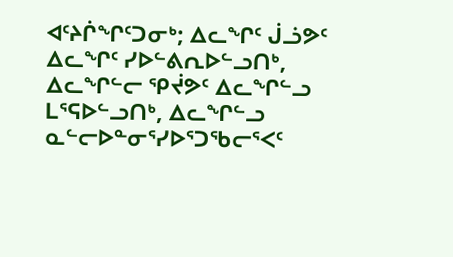ᐊᑦᔨᒌᖏᑦᑐᓂᒃ; ᐃᓚᖏᑦ ᒎᓘᕗᑦ ᐃᓚᖏᑦ ᓯᐅᓪᕕᕆᐅᓪᓗᑎᒃ, ᐃᓚᖏᓪᓕ ᕿᔫᕗᑦ ᐃᓚᖏᓪᓗ ᒪᕐᕋᐅᓪᓗᑎᒃ, ᐃᓚᖏᓪᓗ ᓇᓪᓕᐅᓐᓂᕐᓯᐅᕐᑐᖃᓕᕐᐸᑦ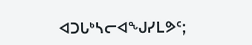ᐊᑐᒐᒃᓴᓕᐊᖑᓯᒪᕗᑦ;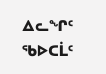ᐃᓚᖏᑦ ᖃᐅᑕᒫᑦ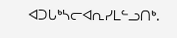ᐊᑐᒐᒃᓴᓕᐊᕆᓯᒪᓪᓗᑎᒃ.